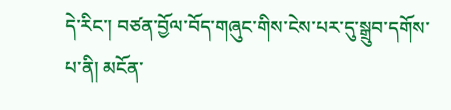དེ་རིང་། བཙན་བྱོལ་བོད་གཞུང་གིས་ངེས་པར་དུ་སྒྲུབ་དགོས་པ་ནི། མངོན་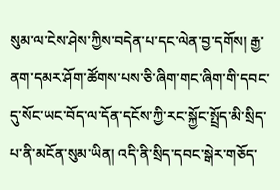སུམ་ལ་ངེས་ཤེས་ཀྱིས་བདེན་པ་དང་ལེན་བྱ་དགོས། རྒྱ་ནག་དམར་ཤོག་ཚོགས་པས་ཅི་ཞིག་གང་ཞིག་གི་དབང་དུ་སོང་ཡང་བོད་ལ་དོན་དངོས་ཀྱི་རང་སྐྱོང་སྤྲོད་མི་སྲིད་པ་ནི་མངོན་སུམ་ཡིན། འདི་ནི་སྲིད་དབང་སྒེར་གཅོད་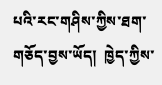པའི་རང་གཤིས་ཀྱིས་ཐག་གཅོད་བྱས་ཡོད།  ཁྱེད་ཀྱིས་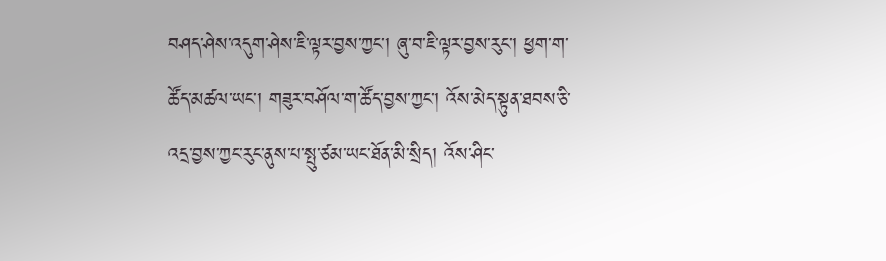བཤད་ཤེས་འདུག་ཤེས་ཇི་ལྟར་བྱས་ཀྱང་། ཞུ་བ་ཇི་ལྟར་བྱས་རུང་། ཕྱག་ག་ཚོད་མཚལ་ཡང་། གཟུར་བཤོལ་ག་ཚོད་བྱས་ཀྱང་། འོས་མེད་སྟུན་ཐབས་ཅི་འདྲ་བྱས་ཀྱང་རུང་ནུས་པ་སྤུ་ཙམ་ཡང་ཐོན་མི་སྲིད། འོས་ཤིང་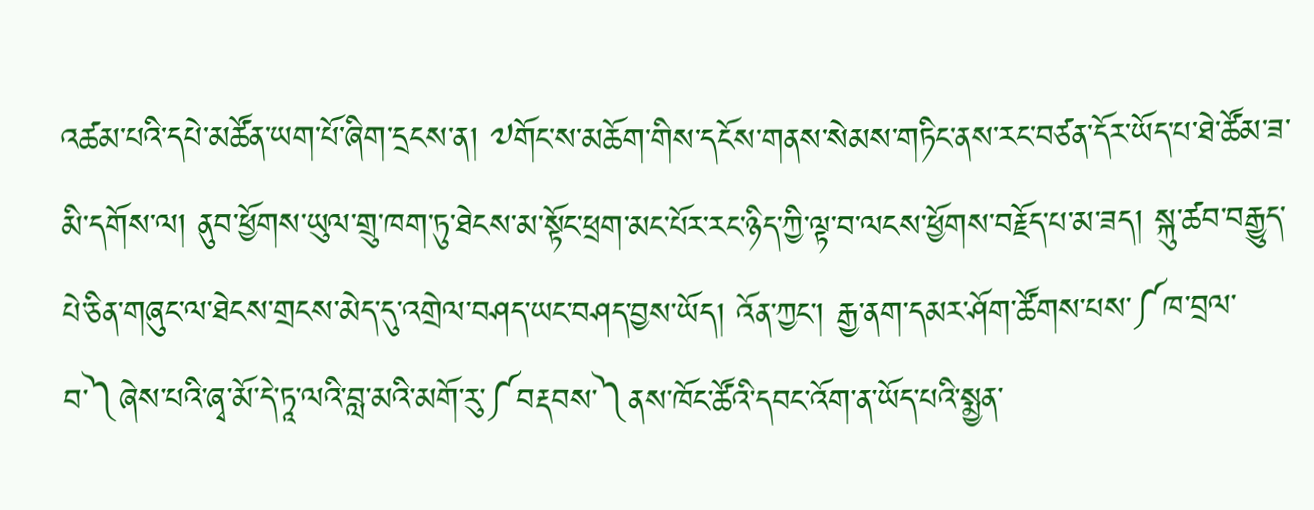འཚམ་པའི་དཔེ་མཚོན་ཡག་པོ་ཞིག་དྲངས་ན། ༧གོང་ས་མཆོག་གིས་དངོས་གནས་སེམས་གཏིང་ནས་རང་བཙན་དོར་ཡོད་པ་ཐེ་ཚོམ་ཟ་མི་དགོས་ལ། ནུབ་ཕྱོགས་ཡུལ་གྲུ་ཁག་ཏུ་ཐེངས་མ་སྟོང་ཕྲག་མང་པོར་རང་ཉིད་ཀྱི་ལྟ་བ་ལངས་ཕྱོགས་བརྗོད་པ་མ་ཟད། སྐུ་ཚབ་བརྒྱུད་པེ་ཅིན་གཞུང་ལ་ཐེངས་གྲངས་མེད་དུ་འགྲེལ་བཤད་ཡང་བཤད་བྱས་ཡོད། འོན་ཀྱང་། རྒྱ་ནག་དམར་ཤོག་ཚོགས་པས་༼ཁ་བྲལ་བ་༽ཞེས་པའི་ཞྭ་མོ་དེ་ཏཱ་ལའི་བླ་མའི་མགོ་རུ་༼བརྡབས་༽ནས་ཁོང་ཚོའི་དབང་འོག་ན་ཡོད་པའི་སྨྱན་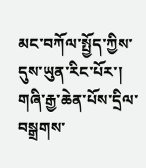མང་བཀོལ་སྤྱོད་ཀྱིས་དུས་ཡུན་རིང་པོར་། གཞི་རྒྱ་ཆེན་པོས་དྲིལ་བསྒྲགས་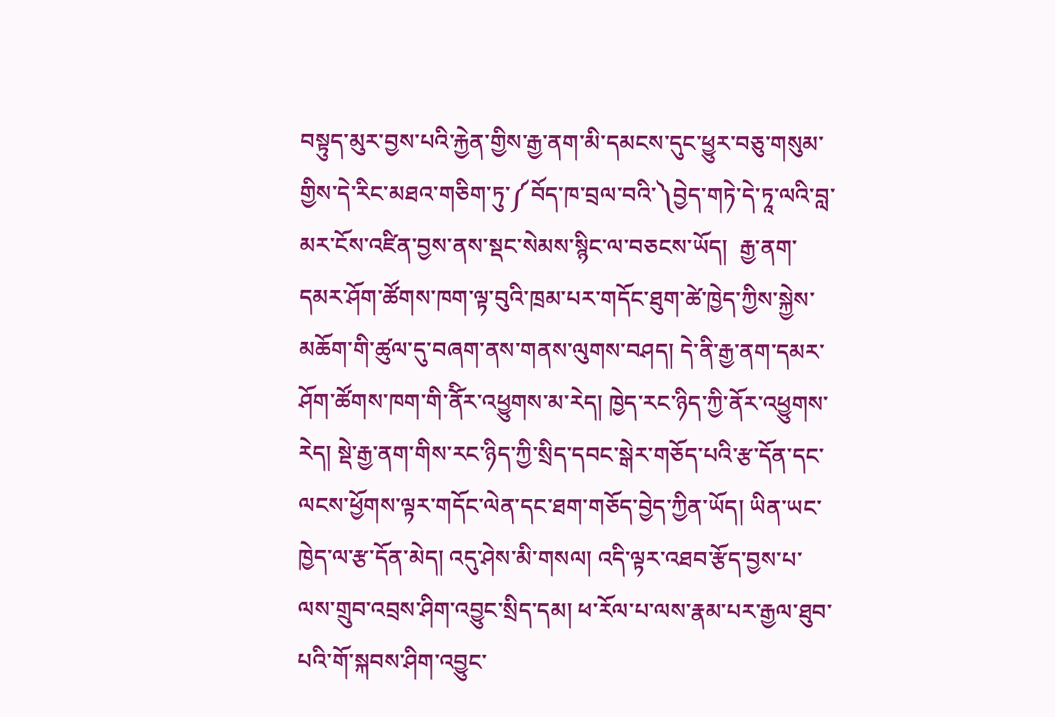བསྟུད་མུར་བྱས་པའི་རྐྱེན་གྱིས་རྒྱ་ནག་མི་དམངས་དུང་ཕྱུར་བཅུ་གསུམ་གྱིས་དེ་རིང་མཐའ་གཅིག་ཏུ་༼བོད་ཁ་བྲལ་བའི་༽བྱེད་གཏེ་དེ་ཏཱ་ལའི་བླ་མར་ངོས་འཛིན་བྱས་ནས་སྡང་སེམས་སྙིང་ལ་བཅངས་ཡོད།  རྒྱ་ནག་དམར་ཤོག་ཚོགས་ཁག་ལྟ་བུའི་ཁྲམ་པར་གདོང་ཐུག་ཚེ་ཁྱེད་ཀྱིས་སྐྱེས་མཆོག་གི་ཚུལ་དུ་བཞག་ནས་གནས་ལུགས་བཤད། དེ་ནི་རྒྱ་ནག་དམར་ཤོག་ཚོགས་ཁག་གི་ནོིར་འཕྱུགས་མ་རེད། ཁྱེད་རང་ཉིད་ཀྱི་ནོར་འཕྱུགས་རེད། སྡེ་རྒྱ་ནག་གིས་རང་ཉིད་ཀྱི་སྲིད་དབང་སྒེར་གཅོད་པའི་རྩ་དོན་དང་ལངས་ཕྱོགས་ལྟར་གདོང་ལེན་དང་ཐག་གཅོད་བྱེད་ཀྱིན་ཡོད། ཡིན་ཡང་ཁྱེད་ལ་རྩ་དོན་མེད། འདུ་ཤེས་མི་གསལ། འདི་ལྟར་འཐབ་རྩོད་བྱས་པ་ལས་གྲུབ་འབྲས་ཤིག་འབྱུང་སྲིད་དམ། ཕ་རོལ་པ་ལས་རྣམ་པར་རྒྱལ་ཐུབ་པའི་གོ་སྐབས་ཤིག་འབྱུང་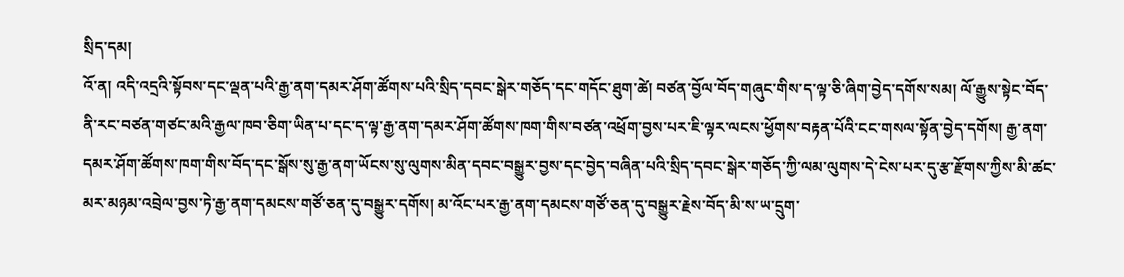སྲིད་དམ།
འོ་ན། འདི་འདྲའི་སྟོབས་དང་ལྡན་པའི་རྒྱ་ནག་དམར་ཤོག་ཚོགས་པའི་སྲིད་དབང་སྒེར་གཅོད་དང་གདོང་ཐུག་ཚེ། བཙན་བྱོལ་བོད་གཞུང་གིས་ད་ལྟ་ཅི་ཞིག་བྱེད་དགོས་སམ། ལོ་རྒྱུས་སྟེང་བོད་ནི་རང་བཙན་གཙང་མའི་རྒྱལ་ཁབ་ཅིག་ཡིན་པ་དང་ད་ལྟ་རྒྱ་ནག་དམར་ཤོག་ཚོགས་ཁག་གིས་བཙན་འཕྲོག་བྱས་པར་ཇི་ལྟར་ལངས་ཕྱོགས་བརྟན་པོའི་ངང་གསལ་སྟོན་བྱེད་དགོས། རྒྱ་ནག་དམར་ཤོག་ཚོགས་ཁག་གིས་བོད་དང་སྒོས་སུ་རྒྱ་ནག་ཡོངས་སུ་ལུགས་མིན་དབང་བསྒྱུར་བྱས་དང་བྱེད་བཞིན་པའི་སྲིད་དབང་སྒེར་གཅོད་ཀྱི་ལམ་ལུགས་དེ་ངེས་པར་དུ་རྩ་རྫོགས་ཀྱིས་མི་ཚང་མར་མཉམ་འབྲེལ་བྱས་ཏེ་རྒྱ་ནག་དམངས་གཙོ་ཅན་དུ་བསྒྱུར་དགོས། མ་འོང་པར་རྒྱ་ནག་དམངས་གཙོ་ཅན་དུ་བསྒྱུར་རྗེས་བོད་མི་ས་ཡ་དྲུག་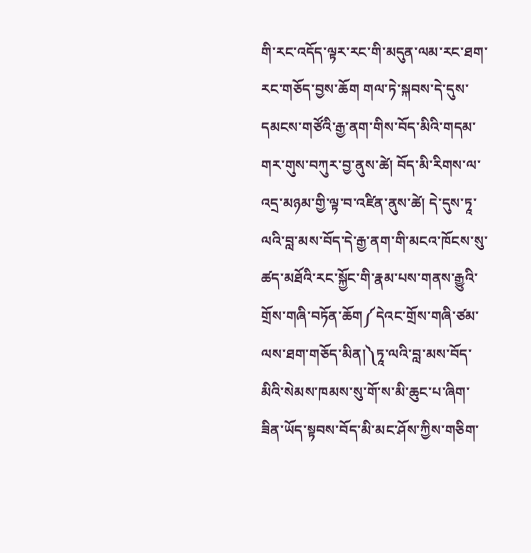གི་རང་འདོད་ལྟར་རང་གི་མདུན་ལམ་རང་ཐག་རང་གཅོད་བྱས་ཆོག གལ་ཏེ་སྐབས་དེ་དུས་དམངས་གཙོའི་རྒྱ་ནག་གིས་བོད་མིའི་གདམ་གར་གུས་བཀུར་བྱ་ནུས་ཚེ། བོད་མི་རིགས་ལ་འདྲ་མཉམ་གྱི་ལྟ་བ་འཛིན་ནུས་ཚེ། དེ་དུས་ཏཱ་ལའི་བླ་མས་བོད་དེ་རྒྱ་ནག་གི་མངའ་ཁོངས་སུ་ཚད་མཐོའི་རང་སྐྱོང་གི་རྣམ་པས་གནས་རྒྱུའི་གྲོས་གཞི་བཏོན་ཆོག༼དེའང་གྲོས་གཞི་ཙམ་ལས་ཐག་གཅོད་མིན།༽ཏཱ་ལའི་བླ་མས་བོད་མིའི་སེམས་ཁམས་སུ་གོ་ས་མི་ཆུང་པ་ཞིག་ཟིན་ཡོད་སྟབས་བོད་མི་མང་ཤོས་ཀྱིས་གཅིག་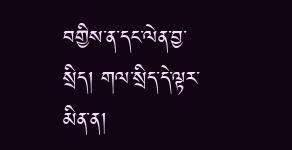བགྱིས་ན་དང་ལེན་བྱ་སྲིད། གལ་སྲིད་དེ་ལྟར་མིན་ན།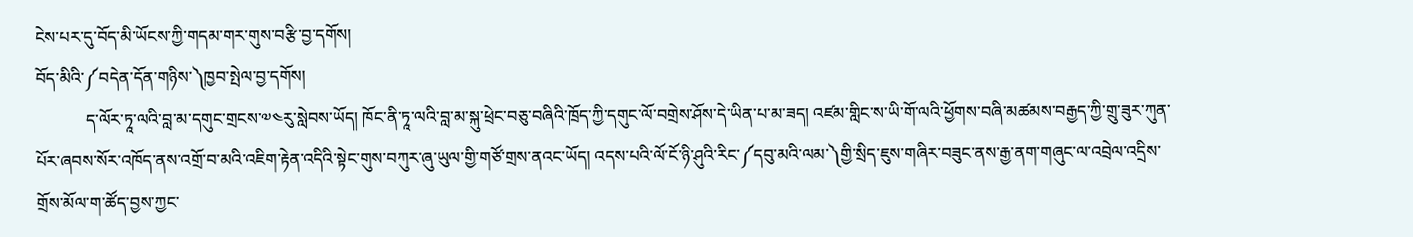ངེས་པར་དུ་བོད་མི་ཡོངས་ཀྱི་གདམ་གར་གུས་བརྩི་བྱ་དགོས།
བོད་མིའི་༼བདེན་དོན་གཉིས་༽ཁྱབ་སྤེལ་བྱ་དགོས།
            ད་ལོར་ཏཱ་ལའི་བླ་མ་དགུང་གྲངས་༧༤རུ་སླེབས་ཡོད། ཁོང་ནི་ཏཱ་ལའི་བླ་མ་སྐུ་ཕྲེང་བཅུ་བཞིའི་ཁྲོད་ཀྱི་དགུང་ལོ་བགྲེས་ཤོས་དེ་ཡིན་པ་མ་ཟད། འཛམ་གླིང་ས་ཡི་གོ་ལའི་ཕྱོགས་བཞི་མཚམས་བརྒྱད་ཀྱི་གྲུ་ཟུར་ཀུན་པོར་ཞབས་སོར་འཁོད་ནས་འགྲོ་བ་མའི་འཇིག་རྟེན་འདིའི་སྟེང་གུས་བཀུར་ཞུ་ཡུལ་གྱི་གཙོ་གྲས་ནའང་ཡོད། འདས་པའི་ལོ་ངོ་ཉི་ཤུའི་རིང་༼དབུ་མའི་ལམ་༽གྱི་སྲིད་ཇུས་གཞིར་བཟུང་ནས་རྒྱ་ནག་གཞུང་ལ་འབྲེལ་འདྲིས་གྲོས་མོལ་ག་ཚོད་བྱས་ཀྱང་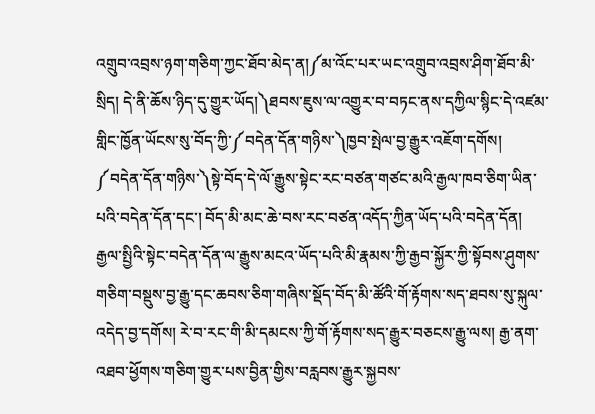འགྲུབ་འབྲས་ཉག་གཅིག་ཀྱང་ཐོབ་མེད་ན།༼མ་འོང་པར་ཡང་འགྲུབ་འབྲས་ཤིག་ཐོབ་མི་སྲིད། དེ་ནི་ཆོས་ཉིད་དུ་གྱུར་ཡོད།༽ཐབས་ཇུས་ལ་འགྱུར་བ་བཏང་ནས་དཀྱིལ་སྙིང་དེ་འཛམ་གླིང་ཁྱོན་ཡོངས་སུ་བོད་ཀྱི་༼བདེན་དོན་གཉིས་༽ཁྱབ་སྤེལ་བྱ་རྒྱུར་འཇོག་དགོས།
༼བདེན་དོན་གཉིས་༽སྟེ་བོད་དེ་ལོ་རྒྱུས་སྟེང་རང་བཙན་གཙང་མའི་རྒྱལ་ཁབ་ཅིག་ཡིན་པའི་བདེན་དོན་དང་། བོད་མི་མང་ཆེ་བས་རང་བཙན་འདོད་ཀྱིན་ཡོད་པའི་བདེན་དོན།
རྒྱལ་སྤྱིའི་སྟེང་བདེན་དོན་ལ་རྒྱུས་མངའ་ཡོད་པའི་མི་རྣམས་ཀྱི་རྒྱབ་སྐྱོར་ཀྱི་སྟོབས་ཤུགས་གཅིག་བསྡུས་བྱ་རྒྱུ་དང་ཆབས་ཅིག་གཞིས་སྡོད་བོད་མི་ཚོའི་གོ་རྟོགས་སད་ཐབས་སུ་སྐུལ་འདེད་བྱ་དགོས། རེ་བ་རང་གི་མི་དམངས་ཀྱི་གོ་རྟོགས་སད་རྒྱུར་བཅངས་རྒྱུ་ལས། རྒྱ་ནག་འཐབ་ཕྱོགས་གཅིག་གྱུར་པས་བྱིན་གྱིས་བརླབས་རྒྱུར་སྐྱབས་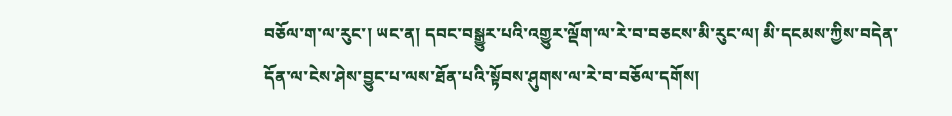བཅོལ་ག་ལ་རུང་། ཡང་ན། དབང་བསྒྱུར་པའི་འགྱུར་ལྡོག་ལ་རེ་བ་བཅངས་མི་རུང་ལ། མི་དངམས་ཀྱིས་བདེན་དོན་ལ་ངེས་ཤེས་བྱུང་པ་ལས་ཐོན་པའི་སྟོབས་ཤུགས་ལ་རེ་བ་བཅོལ་དགོས།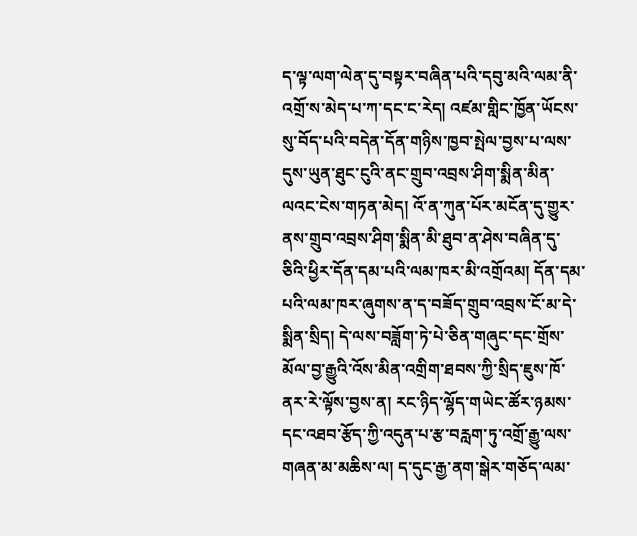ད་ལྟ་ལག་ལེན་དུ་བསྟར་བཞིན་པའི་དབུ་མའི་ལམ་ནི་འགྲོ་ས་མེད་པ་ཀ་དང་ང་རེད། འཛམ་གླིང་ཁྱོན་ཡོངས་སུ་བོད་པའི་བདེན་དོན་གཉིས་ཁྱབ་སྤེལ་བྱས་པ་ལས་དུས་ཡུན་ཐུང་ངུའི་ནང་གྲུབ་འབྲས་ཤིག་སྨིན་མིན་ལའང་ངེས་གཏན་མེད། འོ་ན་ཀུན་པོར་མངོན་དུ་གྱུར་ནས་གྲུབ་འབྲས་ཤིག་སྨིན་མི་ཐུབ་ན་ཤེས་བཞིན་དུ་ཅིའི་ཕྱིར་དོན་དམ་པའི་ལམ་ཁར་མི་འགྲོའམ། དོན་དམ་པའི་ལམ་ཁར་ཞུགས་ན་ད་བཟོད་གྲུབ་འབྲས་ངོ་མ་དེ་སྨིན་སྲིད། དེ་ལས་བཟློག་ཏེ་པེ་ཅིན་གཞུང་དང་གྲོས་མོལ་བྱ་རྒྱུའི་འོས་མིན་འགྲིག་ཐབས་ཀྱི་སྲིད་ཇུས་ཁོ་ནར་རེ་ལྟོས་བྱས་ན། རང་ཉིད་ལྷོད་གཡེང་ཚོར་ཉམས་དང་འཐབ་རྩོད་ཀྱི་འདུན་པ་རྩ་བརླག་ཏུ་འགྲོ་རྒྱུ་ལས་གཞན་མ་མཆིས་ལ། ད་དུང་རྒྱ་ནག་སྒེར་གཅོད་ལམ་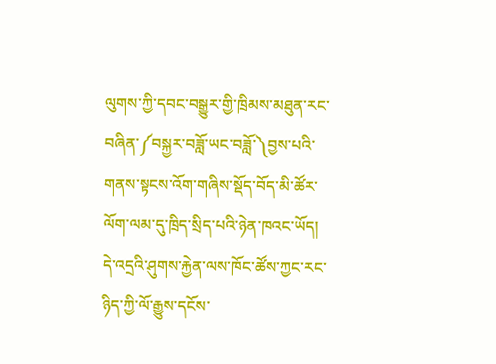ལུགས་ཀྱི་དབང་བསྒྱུར་གྱི་ཁྲིམས་མཐུན་རང་བཞིན་༼བསྐྱར་བཟློ་ཡང་བཟློ་༽བྱས་པའི་གནས་སྟངས་འོག་གཞིས་སྡོད་བོད་མི་ཚོར་ལོག་ལམ་དུ་ཁྲིད་སྲིད་པའི་ཉེན་ཁའང་ཡོད། དེ་འདྲའི་ཤུགས་རྐྱེན་ལས་ཁོང་ཚོས་ཀྱང་རང་ཉིད་ཀྱི་ལོ་རྒྱུས་དངོས་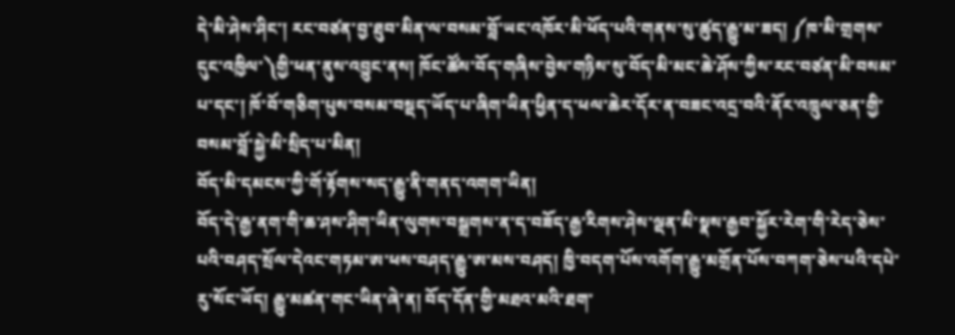དེ་མི་ཤེས་ཤིང་། རང་བཙན་བྱ་ཐུབ་མིན་ལ་བསམ་བློ་ཡང་འཁོར་མི་ཕོད་པའི་གནས་སུ་ཚུད་རྒྱུ་མ་ཟད། ༼ཁ་མི་གྲགས་དུང་འཁྱིལ་༽གྱི་ཕན་ནུས་འབྱུང་ནས། ཁོང་ཚོས་བོད་གཞིས་བྱེས་གཉིས་སུ་བོད་མི་མང་ཆེ་ཤོས་ཀྱིས་རང་བཙན་མི་བསམ་པ་དང་། ཁོ་བོ་གཅིག་པུས་བསམ་བསྡད་ཡོད་པ་ཞིག་ཡིན་ཕྱིན་ད་ཕལ་ཆེར་དོར་ན་བཟང་འདྲ་བའི་ནོར་འཁྲུལ་ཅན་གྱི་བསམ་བློ་སྐྱེ་མི་སྲིད་པ་མིན།
བོད་མི་དམངས་ཀྱི་གོ་རྟོགས་སད་རྒྱུ་ནི་གནད་འགག་ཡིན།
བོད་དེ་རྒྱ་ནག་གི་ཆ་ཤས་ཤིག་ཡིན་ལུགས་བསྒྲགས་ན་ད་བཟོད་རྒྱ་རིགས་ཤེས་ལྡན་མི་སྣས་རྒྱབ་སྐྱོར་རེག་གི་རེད་ཅེས་པའི་བཤད་སྲོལ་དེའང་གཏམ་ཨ་ཕས་བཤད་རྒྱུ་ཨ་མས་བཤད། ཁྱི་བདག་པོས་འགོག་རྒྱུ་མགྲོན་པོས་བཀག་ཅེས་པའི་དཔེ་རུ་སོང་ཡོད། རྒྱུ་མཚན་གང་ཡིན་ཞེ་ན། བོད་དོན་གྱི་མཐའ་མའི་ཐག་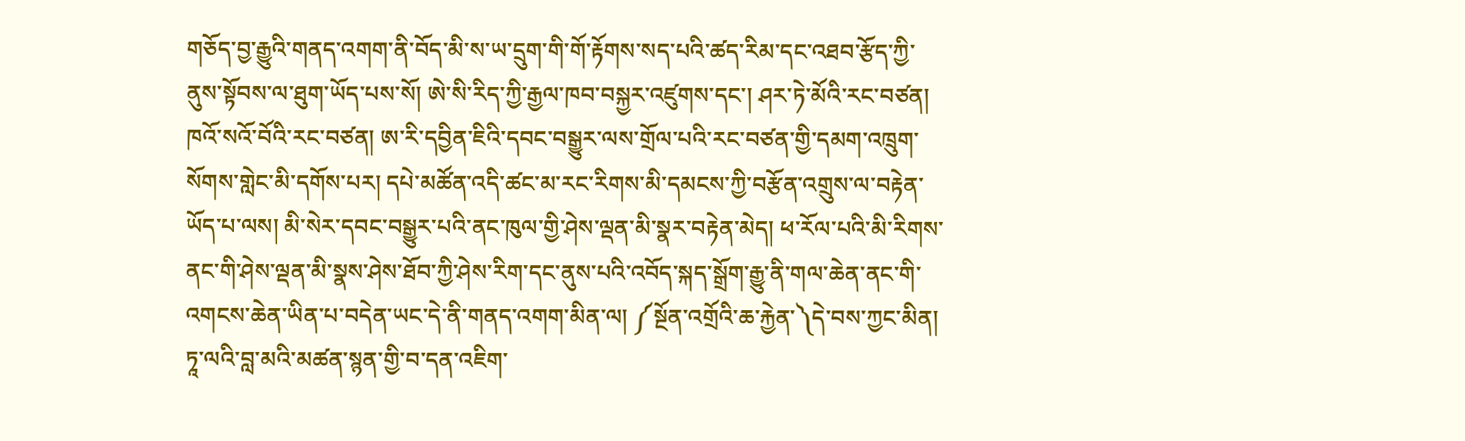གཅོད་བྱ་རྒྱུའི་གནད་འགག་ནི་བོད་མི་ས་ཡ་དྲུག་གི་གོ་རྟོགས་སད་པའི་ཚད་རིམ་དང་འཐབ་རྩོད་ཀྱི་ནུས་སྟོབས་ལ་ཐུག་ཡོད་པས་སོ། ཨེ་སི་རིད་ཀྱི་རྒྱལ་ཁབ་བསྐྱར་འཛུགས་དང་། ཤར་ཏེ་མོའི་རང་བཙན། ཁའོ་སའོ་བོའི་རང་བཙན། ཨ་རི་དབྱིན་ཇིའི་དབང་བསྒྱུར་ལས་གྲོལ་པའི་རང་བཙན་གྱི་དམག་འཁྲུག་སོགས་གླེང་མི་དགོས་པར། དཔེ་མཚོན་འདི་ཚང་མ་རང་རིགས་མི་དམངས་ཀྱི་བརྩོན་འགྲུས་ལ་བརྟེན་ཡོད་པ་ལས། མི་སེར་དབང་བསྒྱུར་པའི་ནང་ཁུལ་གྱི་ཤེས་ལྡན་མི་སྣར་བརྟེན་མེད། ཕ་རོལ་པའི་མི་རིགས་ནང་གི་ཤེས་ལྡན་མི་སྣས་ཤེས་ཐོབ་ཀྱི་ཤེས་རིག་དང་ནུས་པའི་འབོད་སྐད་སྒྲོག་རྒྱུ་ནི་གལ་ཆེན་ནང་གི་འགངས་ཆེན་ཡིན་པ་བདེན་ཡང་དེ་ནི་གནད་འགག་མིན་ལ། ༼སྔོན་འགྲོའི་ཆ་རྐྱེན་༽དེ་བས་ཀྱང་མིན།
ཏཱ་ལའི་བླ་མའི་མཚན་སྙན་གྱི་བ་དན་འཇིག་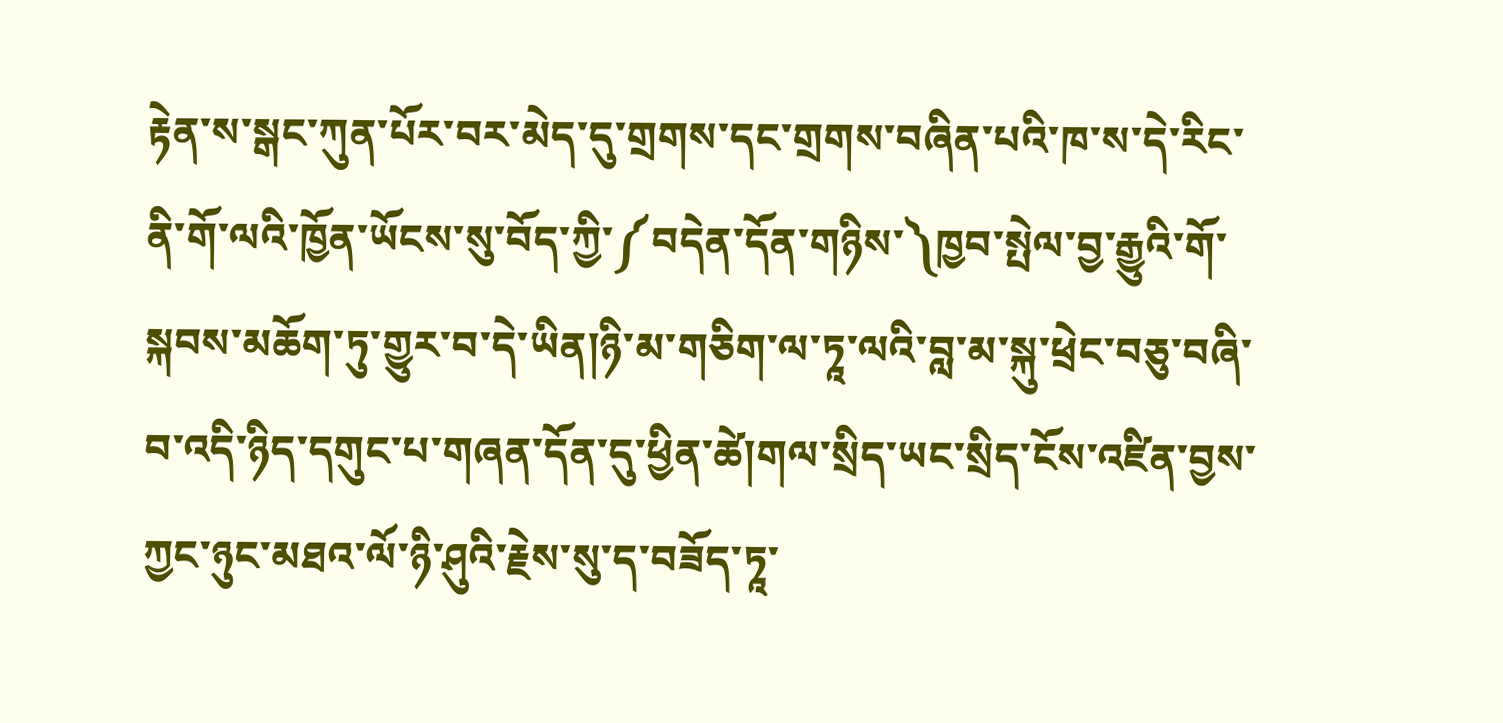རྟེན་ས་སྒང་ཀུན་པོར་བར་མེད་དུ་གྲགས་དང་གྲགས་བཞིན་པའི་ཁ་ས་དེ་རིང་ནི་གོ་ལའི་ཁྱོན་ཡོངས་སུ་བོད་ཀྱི་༼བདེན་དོན་གཉིས་༽ཁྱབ་སྤེལ་བྱ་རྒྱུའི་གོ་སྐབས་མཆོག་ཏུ་གྱུར་བ་དེ་ཡིན།ཉི་མ་གཅིག་ལ་ཏཱ་ལའི་བླ་མ་སྐུ་ཕྲེང་བཅུ་བཞི་བ་འདི་ཉིད་དགུང་པ་གཞན་དོན་དུ་ཕྱིན་ཚེ།གལ་སྲིད་ཡང་སྲིད་ངོས་འཛིན་བྱས་ཀྱང་ཉུང་མཐའ་ལོ་ཉི་ཤུའི་རྗེས་སུ་ད་བཟོད་ཏཱ་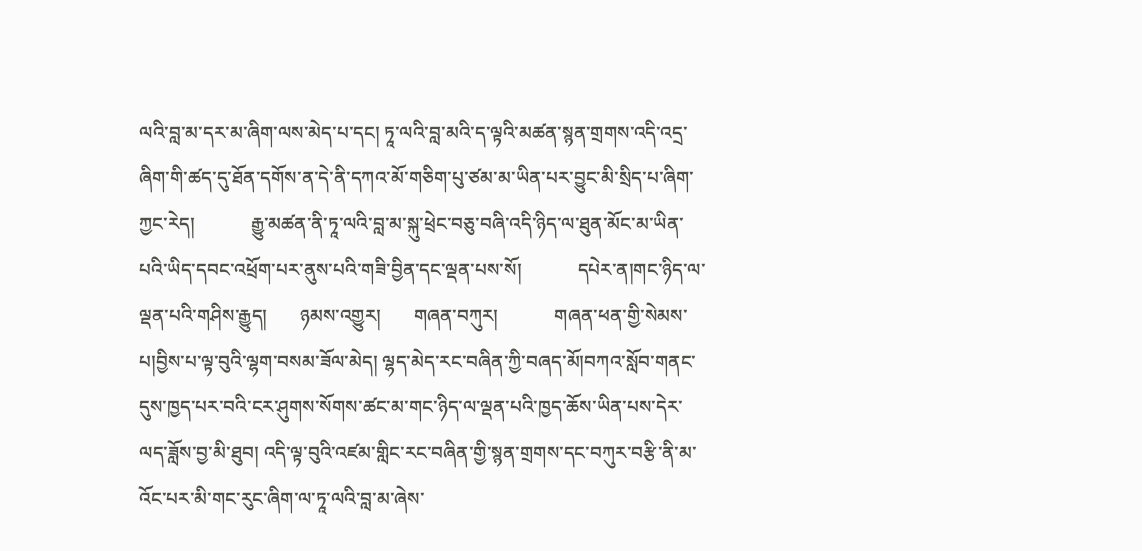ལའི་བླ་མ་དར་མ་ཞིག་ལས་མེད་པ་དང། ཏཱ་ལའི་བླ་མའི་ད་ལྟའི་མཚན་སྙན་གྲགས་འདི་འདྲ་ཞིག་གི་ཚད་དུ་ཐོན་དགོས་ན་དེ་ནི་དཀའ་མོ་གཅིག་པུ་ཙམ་མ་ཡིན་པར་བྱུང་མི་སྲིད་པ་ཞིག་ཀྱང་རེད།            རྒྱུ་མཚན་ནི་ཏཱ་ལའི་བླ་མ་སྐུ་ཕྲེང་བཅུ་བཞི་འདི་ཉིད་ལ་ཐུན་མོང་མ་ཡིན་པའི་ཡིད་དབང་འཕྲོག་པར་ནུས་པའི་གཟི་བྱིན་དང་ལྡན་པས་སོ།            དཔེར་ན།གང་ཉིད་ལ་ལྡན་པའི་གཤིས་རྒྱུད།       ཉམས་འགྱུར།       གཞན་བཀུར།            གཞན་ཕན་གྱི་སེམས་པ།བྱིས་པ་ལྟ་བུའི་ལྷག་བསམ་ཟོལ་མེད། ལྷད་མེད་རང་བཞིན་ཀྱི་བཞད་མོ།བཀའ་སློབ་གནང་དུས་ཁྱད་པར་བའི་ངར་ཤུགས་སོགས་ཚང་མ་གང་ཉིད་ལ་ལྡན་པའི་ཁྱད་ཆོས་ཡིན་པས་དེར་ལད་ཟློས་བྱ་མི་ཐུབ། འདི་ལྟ་བུའི་འཛམ་གླིང་རང་བཞིན་གྱི་སྙན་གྲགས་དང་བཀུར་བརྩི་ནི་མ་འོང་པར་མི་གང་རུང་ཞིག་ལ་ཏཱ་ལའི་བླ་མ་ཞེས་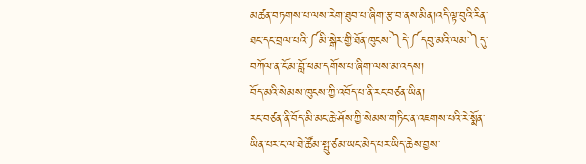མཚན་བཏགས་པ་ལས་རེག་ཐུབ་པ་ཞིག་རྩ་བ་ནས་མིན།འདི་ལྟ་བུའི་རིན་ཐང་དང་བྲལ་པའི་༼མི་སྒེར་གྱི་ཐོན་ཁུངས་༽དེ་༼དབུ་མའི་ལམ་༽དུ་བཀོལ་ན་ངོ་མ་བློ་ཕམ་དགོས་པ་ཞིག་ལས་མ་འདས།
བོད་མའི་སེམས་ཁུངས་ཀྱི་འབོད་པ་ནི་རང་བཙན་ཡིན།
རང་བཙན་ནི་བོད་མི་མང་ཆེ་ཤོས་ཀྱི་སེམས་གཏིང་ན་འཇགས་པའི་རེ་སྨོན་ཡིན་པར་ང་ལ་ཐེ་ཚོམ་སྤུ་ཙམ་ཡང་མེད་པར་ཡིད་ཆེས་བྱས་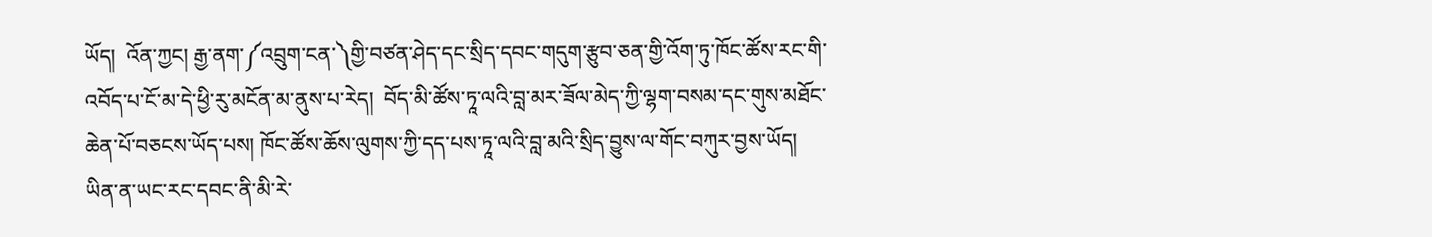ཡོད།  འོན་ཀྱང། རྒྱ་ནག་༼འབྲུག་ངན་༽གྱི་བཙན་ཤེད་དང་སྲིད་དབང་གདུག་རྩུབ་ཅན་གྱི་འོག་ཏུ་ཁོང་ཚོས་རང་གི་འབོད་པ་ངོ་མ་དེ་ཕྱི་རུ་མངོན་མ་ནུས་པ་རེད།  བོད་མི་ཚོས་ཏཱ་ལའི་བླ་མར་ཟོལ་མེད་ཀྱི་ལྷག་བསམ་དང་གུས་མཐོང་ཆེན་པོ་བཅངས་ཡོད་པས། ཁོང་ཚོས་ཆོས་ལུགས་ཀྱི་དད་པས་ཏཱ་ལའི་བླ་མའི་སྲིད་བྱུས་ལ་གོང་བཀུར་བྱས་ཡོད།  ཡིན་ན་ཡང་རང་དབང་ནི་མི་རེ་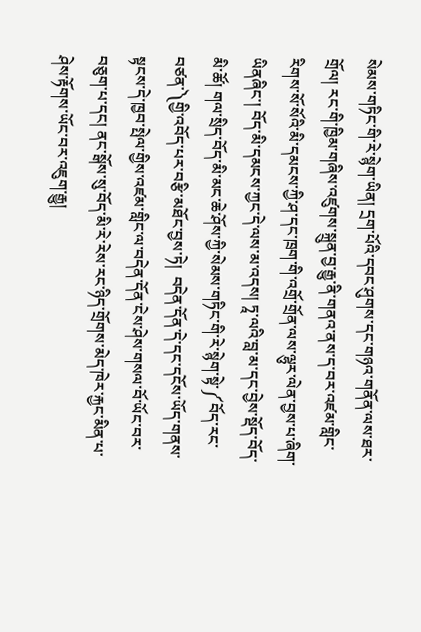སེམས་གཏིང་གི་རེ་སྙེག་ཡིན། དྲག་པོའི་དབང་ཤུགས་དང་གཉའ་གནོན་ལས་ཐར་གྲོལ། རང་གི་ཁྱིམ་གཞིས་འཛུགས་སྐྲུན་བྱ་རྒྱུ་ནི་གནའ་ནས་ད་བར་འཛམ་གླིང་རིགས་སོ་སོའི་མི་དམངས་ཀྱི་ཤ་དང་ཁྲག་གི་འགྲོ་གྲོན་ལས་ལྷུར་ལེན་བྱས་པ་ཞིག་ཡིནཞིང་། བོད་མི་དམངས་ཀྱང་དེ་ལས་མ་འདས། ཏཱ་ལའི་བླ་མ་དང་བྱེས་སྡོད་བོད་མི་ཚོ། གལ་སྲིད་བོད་མི་མང་ཆེ་ཤོས་ཀྱི་སེམས་གཏིང་གི་རེ་སྙེག་སྟེ་༼བོད་རང་བཙན་༽གྱི་འབོད་པར་བརྩི་མཐོང་བྱས་ཏེ།  བདེན་དོན་དེ་དང་དངོས་ཡོད་གནས་སྟངས་དེ་ཁྱབ་སྤེལ་གྱིས་འཛམ་གླིང་ལ་བདེན་དོན་ངེས་ཤེས་གསལ་བོ་ཡོང་བར་བཅུག་པ་དང། ནང་སྒོས་སུ་བོད་མི་རེ་རེས་རང་ཉིད་གྲོགས་མེད་ཁེར་རྐྱང་མིན་པ་ཤེས་རྟོགས་ཡོང་བར་འཇུག་རྒྱུ།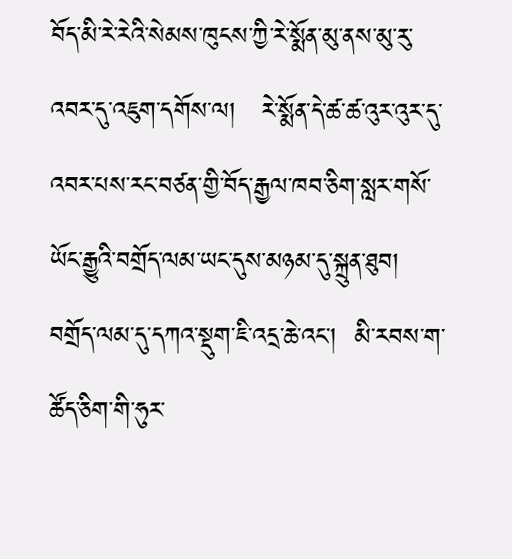བོད་མི་རེ་རེའི་སེམས་ཁུངས་ཀྱི་རེ་སྨོན་མུ་ནས་མུ་རུ་འབར་དུ་འཇུག་དགོས་ལ།   རེ་སྨོན་དེ་ཚ་ཚ་འུར་འུར་དུ་འབར་པས་རང་བཙན་གྱི་བོད་རྒྱལ་ཁབ་ཅིག་སླར་གསོ་ཡོང་རྒྱུའི་བགྲོད་ལམ་ཡང་དུས་མཉམ་དུ་སྐྲུན་ཐུབ།  བགྲོད་ལམ་དུ་དཀའ་སྡུག་ཇི་འདྲ་ཆེ་འང་།  མི་རབས་ག་ཚོད་ཅིག་གི་ཧུར་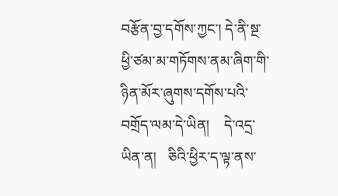བརྩོན་བྱ་དགོས་ཀྱང་། དེ་ནི་སྔ་ཕྱི་ཙམ་མ་གཏོགས་ནམ་ཞིག་གི་ཉིན་མོར་ཞུགས་དགོས་པའི་བགྲོད་ལམ་དེ་ཡིན།    དེ་འདྲ་ཡིན་ན།   ཅིའི་ཕྱིར་ད་ལྟ་ནས་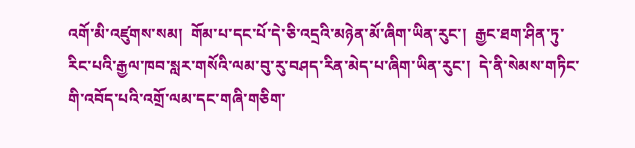འགོ་མི་འཛུགས་སམ།  གོམ་པ་དང་པོ་དེ་ཅི་འདྲའི་མཉེན་མོ་ཞིག་ཡིན་རུང་།  རྒྱང་ཐག་ཤིན་ཏུ་རིང་པའི་རྒྱལ་ཁབ་སླར་གསོའི་ལམ་བུ་རུ་བཤད་རིན་མེད་པ་ཞིག་ཡིན་རུང་།  དེ་ནི་སེམས་གཏིང་གི་འབོད་པའི་འགྲོ་ལམ་དང་གཞི་གཅིག་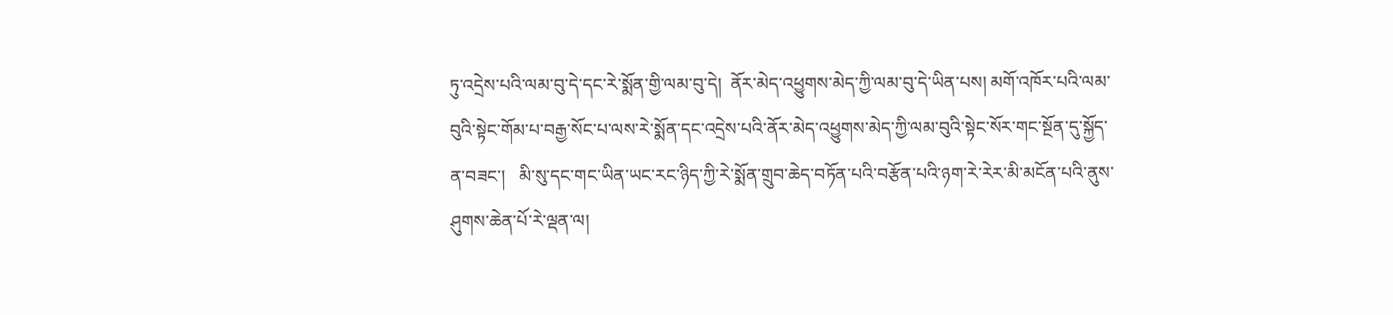ཏུ་འདྲེས་པའི་ལམ་བུ་དེ་དང་རེ་སྨོན་གྱི་ལམ་བུ་དེ།  ནོར་མེད་འཕྱུགས་མེད་ཀྱི་ལམ་བུ་དེ་ཡིན་པས། མགོ་འཁོར་པའི་ལམ་བུའི་སྟེང་གོམ་པ་བརྒྱ་སོང་པ་ལས་རེ་སྨོན་དང་འདྲེས་པའི་ནོར་མེད་འཕྱུགས་མེད་ཀྱི་ལམ་བུའི་སྟེང་སོར་གང་སྔོན་དུ་སྐྱོད་ན་བཟང་།   མི་སུ་དང་གང་ཡིན་ཡང་རང་ཉིད་ཀྱི་རེ་སྨོན་གྲུབ་ཆེད་བཏོན་པའི་བརྩོན་པའི་ཉག་རེ་རེར་མི་མངོན་པའི་ནུས་ཤུགས་ཆེན་པོ་རེ་ལྡན་ལ།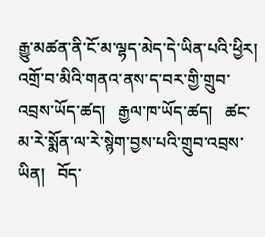རྒྱུ་མཚན་ནི་ངོ་མ་ལྷད་མེད་དེ་ཡིན་པའི་ཕྱིར།    འགྲོ་བ་མིའི་གནའ་ནས་ད་བར་གྱི་གྲུབ་འབྲས་ཡོད་ཚད།   རྒྱལ་ཁ་ཡོད་ཚད།   ཚང་མ་རེ་སྨོན་ལ་རེ་སྙེག་བྱས་པའི་གྲུབ་འབྲས་ཡིན།   བོད་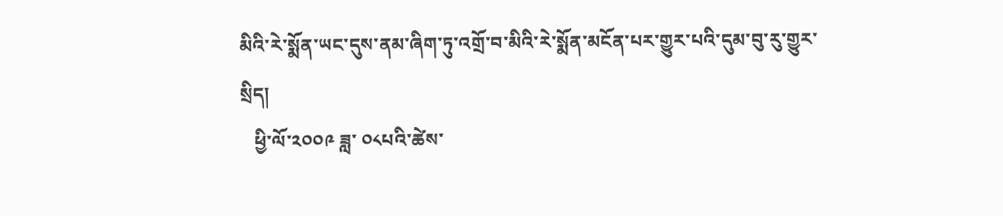མིའི་རེ་སྨོན་ཡང་དུས་ནམ་ཞིག་ཏུ་འགྲོ་བ་མིའི་རེ་སྨོན་མངོན་པར་གྱུར་པའི་དུམ་བུ་རུ་གྱུར་སྲིད།
   ཕྱི་ལོ་༢༠༠༩ ཟླ་ ༠༨པའི་ཚེས་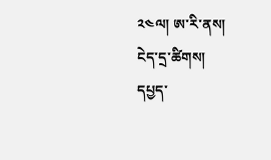༢༤ལ། ཨ་རི་ནས།
ངེད་དྲ་ཚིགས།
དཔྱད་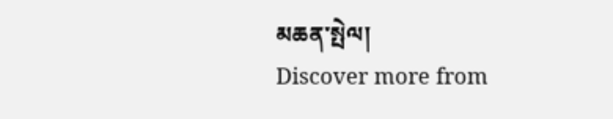མཆན་སྤེལ།
Discover more from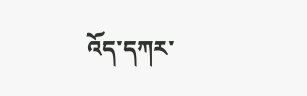འོད་དཀར་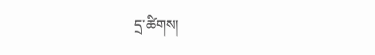དྲ་ཚིགས།